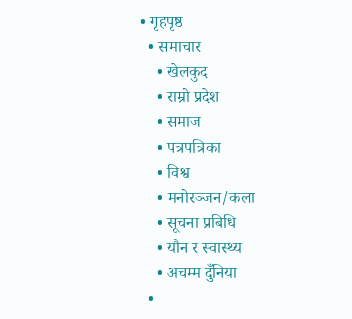• गृहपृष्ठ
  • समाचार
    • खेलकुद
    • राम्रो प्रदेश
    • समाज
    • पत्रपत्रिका
    • विश्व
    • मनोरञ्जन/कला
    • सूचना प्रबिधि
    • यौन र स्वास्थ्य
    • अचम्म दुँनिया
  •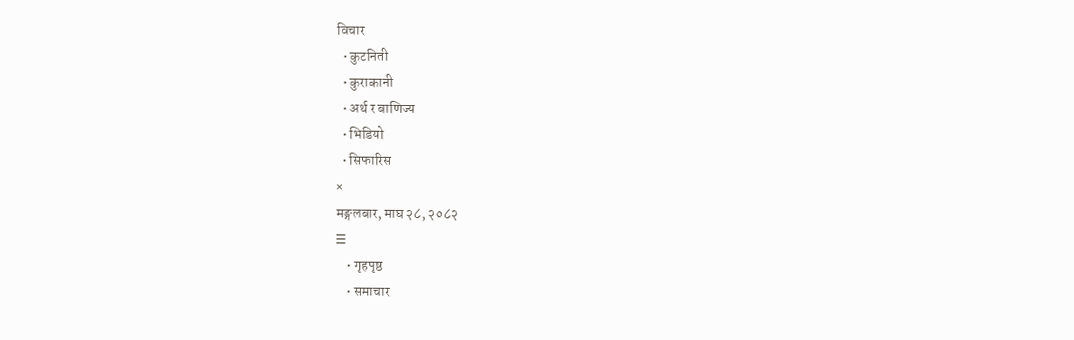विचार
  • कुटनिती
  • कुराकानी
  • अर्थ र बाणिज्य
  • भिडियो
  • सिफारिस
×
मङ्गलबार, माघ २८, २०८२
☰
    • गृहपृष्ठ
    • समाचार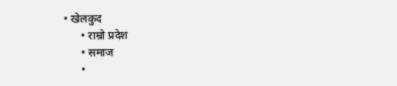• खेलकुद
      • राम्रो प्रदेश
      • समाज
      •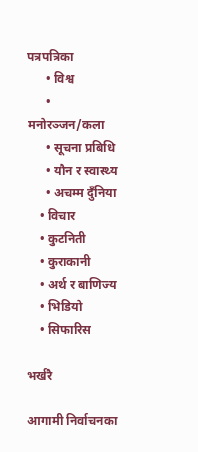पत्रपत्रिका
      • विश्व
      • मनोरञ्जन/कला
      • सूचना प्रबिधि
      • यौन र स्वास्थ्य
      • अचम्म दुँनिया
    • विचार
    • कुटनिती
    • कुराकानी
    • अर्थ र बाणिज्य
    • भिडियो
    • सिफारिस

भर्खरै

आगामी निर्वाचनका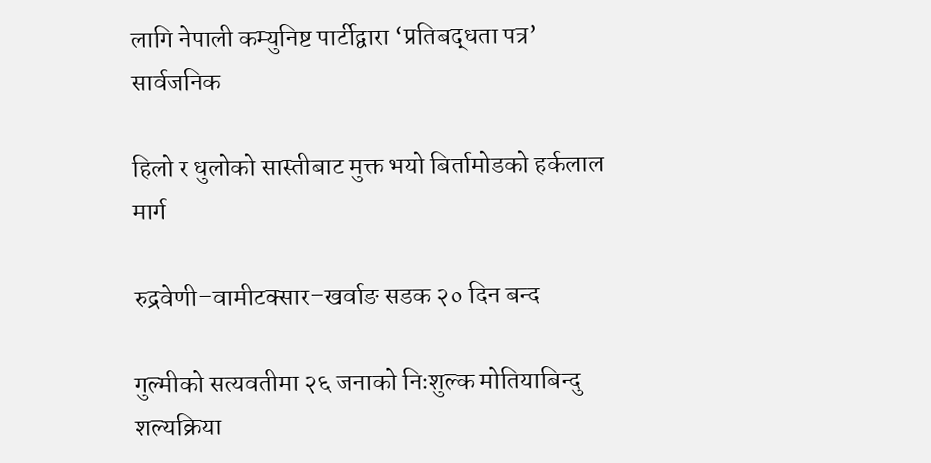लागि नेपाली कम्युनिष्ट पार्टीद्वारा ‘प्रतिबद्धता पत्र’ सार्वजनिक

हिलो र धुलोको सास्तीबाट मुक्त भयो बिर्तामोडको हर्कलाल मार्ग

रुद्रवेणी–वामीटक्सार–खर्वाङ सडक २० दिन बन्द

गुल्मीको सत्यवतीमा २६ जनाको निःशुल्क मोतियाबिन्दु शल्यक्रिया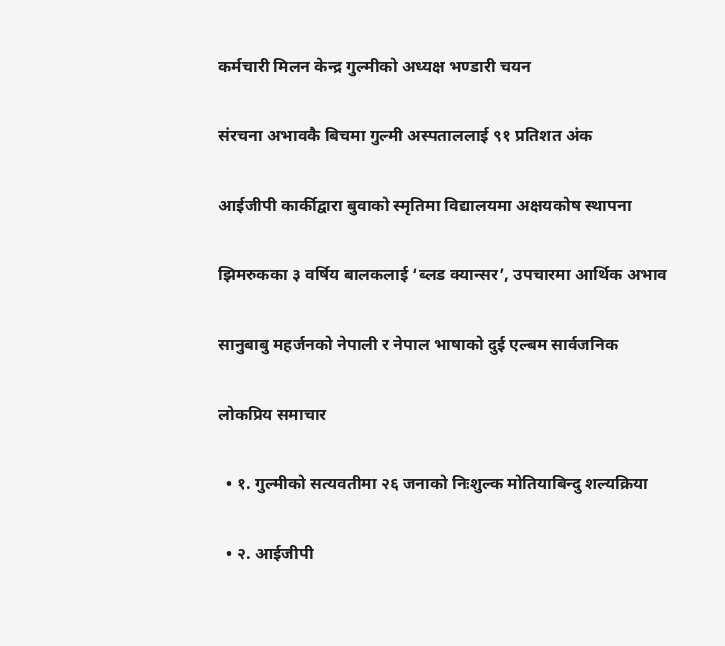कर्मचारी मिलन केन्द्र गुल्मीको अध्यक्ष भण्डारी चयन

संरचना अभावकै बिचमा गुल्मी अस्पताललाई ९१ प्रतिशत अंक

आईजीपी कार्कीद्वारा बुवाको स्मृतिमा विद्यालयमा अक्षयकोष स्थापना

झिमरुकका ३ वर्षिय बालकलाई ‘ब्लड क्यान्सर’, उपचारमा आर्थिक अभाव

सानुबाबु महर्जनको नेपाली र नेपाल भाषाको दुई एल्बम सार्वजनिक

लोकप्रिय समाचार

  • १. गुल्मीको सत्यवतीमा २६ जनाको निःशुल्क मोतियाबिन्दु शल्यक्रिया

  • २. आईजीपी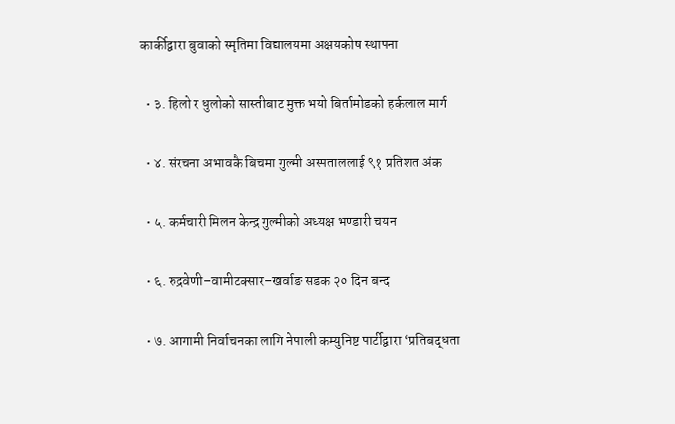कार्कीद्वारा बुवाको स्मृतिमा विद्यालयमा अक्षयकोष स्थापना

  • ३. हिलो र धुलोको सास्तीबाट मुक्त भयो बिर्तामोडको हर्कलाल मार्ग

  • ४. संरचना अभावकै बिचमा गुल्मी अस्पताललाई ९१ प्रतिशत अंक

  • ५. कर्मचारी मिलन केन्द्र गुल्मीको अध्यक्ष भण्डारी चयन

  • ६. रुद्रवेणी–वामीटक्सार–खर्वाङ सडक २० दिन बन्द

  • ७. आगामी निर्वाचनका लागि नेपाली कम्युनिष्ट पार्टीद्वारा ‘प्रतिबद्धता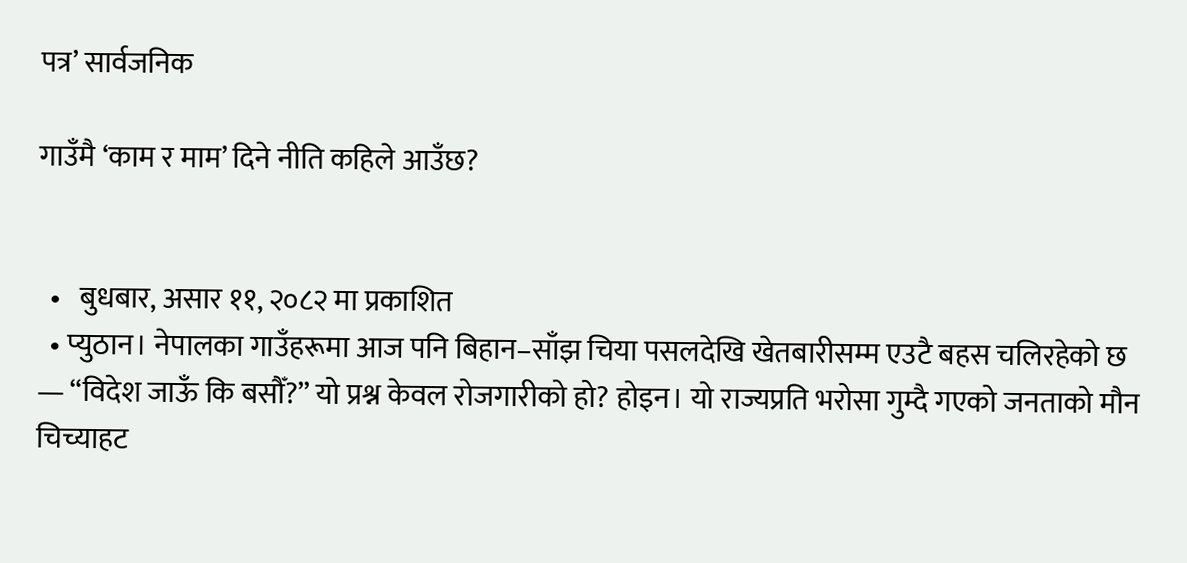पत्र’ सार्वजनिक

गाउँमै ‘काम र माम’ दिने नीति कहिले आउँछ?


  •   बुधबार, असार ११, २०८२ मा प्रकाशित
  • प्युठान। नेपालका गाउँहरूमा आज पनि बिहान–साँझ चिया पसलदेखि खेतबारीसम्म एउटै बहस चलिरहेको छ — “विदेश जाऊँ कि बसौँ?” यो प्रश्न केवल रोजगारीको हो? होइन। यो राज्यप्रति भरोसा गुम्दै गएको जनताको मौन चिच्याहट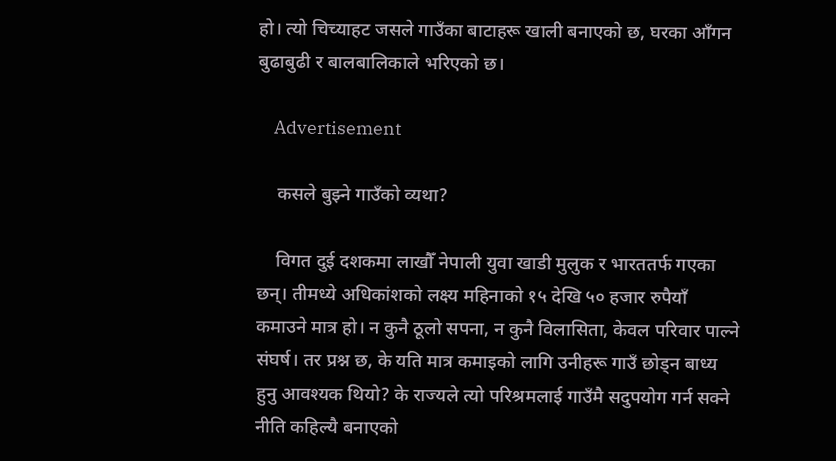हो। त्यो चिच्याहट जसले गाउँका बाटाहरू खाली बनाएको छ, घरका आँगन बुढाबुढी र बालबालिकाले भरिएको छ।

    Advertisement

    कसले बुझ्ने गाउँको व्यथा?

    विगत दुई दशकमा लाखौँ नेपाली युवा खाडी मुलुक र भारततर्फ गएका छन्। तीमध्ये अधिकांशको लक्ष्य महिनाको १५ देखि ५० हजार रुपैयाँ कमाउने मात्र हो। न कुनै ठूलो सपना, न कुनै विलासिता, केवल परिवार पाल्ने संघर्ष। तर प्रश्न छ, के यति मात्र कमाइको लागि उनीहरू गाउँ छोड्न बाध्य हुनु आवश्यक थियो? के राज्यले त्यो परिश्रमलाई गाउँमै सदुपयोग गर्न सक्ने नीति कहिल्यै बनाएको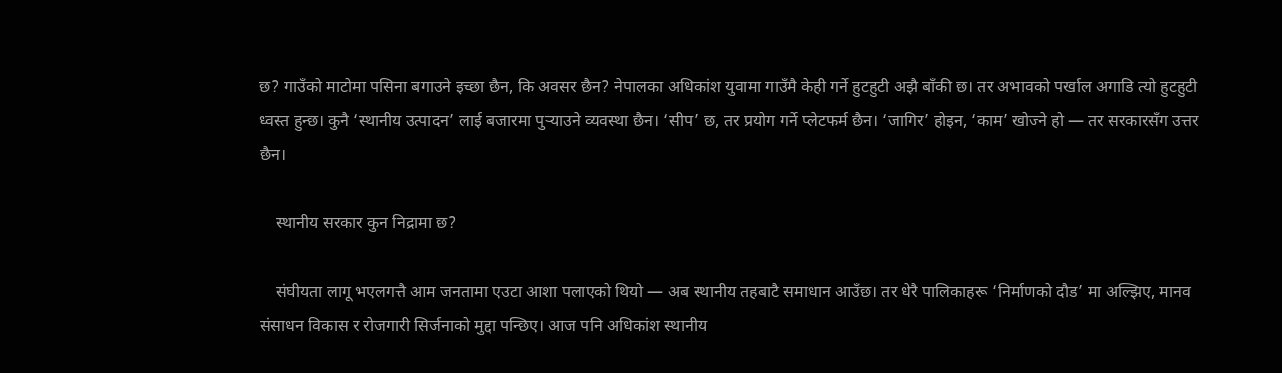छ? गाउँको माटोमा पसिना बगाउने इच्छा छैन, कि अवसर छैन? नेपालका अधिकांश युवामा गाउँमै केही गर्ने हुटहुटी अझै बाँकी छ। तर अभावको पर्खाल अगाडि त्यो हुटहुटी ध्वस्त हुन्छ। कुनै ‘स्थानीय उत्पादन’ लाई बजारमा पुर्‍याउने व्यवस्था छैन। ‘सीप’ छ, तर प्रयोग गर्ने प्लेटफर्म छैन। ‘जागिर’ होइन, ‘काम’ खोज्ने हो — तर सरकारसँग उत्तर छैन।

    स्थानीय सरकार कुन निद्रामा छ?

    संघीयता लागू भएलगत्तै आम जनतामा एउटा आशा पलाएको थियो — अब स्थानीय तहबाटै समाधान आउँछ। तर धेरै पालिकाहरू ‘निर्माणको दौड’ मा अल्झिए, मानव संसाधन विकास र रोजगारी सिर्जनाको मुद्दा पन्छिए। आज पनि अधिकांश स्थानीय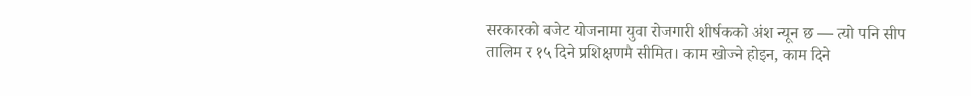सरकारको बजेट योजनामा युवा रोजगारी शीर्षकको अंश न्यून छ — त्यो पनि सीप तालिम र १५ दिने प्रशिक्षणमै सीमित। काम खोज्ने होइन, काम दिने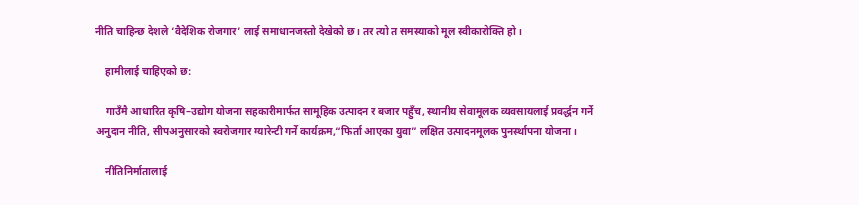नीति चाहिन्छ देशले ‘वैदेशिक रोजगार’ लाई समाधानजस्तो देखेको छ। तर त्यो त समस्याको मूल स्वीकारोक्ति हो।

    हामीलाई चाहिएको छ:

    गाउँमै आधारित कृषि–उद्योग योजना सहकारीमार्फत सामूहिक उत्पादन र बजार पहुँच, स्थानीय सेवामूलक व्यवसायलाई प्रवर्द्धन गर्ने अनुदान नीति, सीपअनुसारको स्वरोजगार ग्यारेन्टी गर्ने कार्यक्रम,“फिर्ता आएका युवा” लक्षित उत्पादनमूलक पुनर्स्थापना योजना।

    नीतिनिर्मातालाई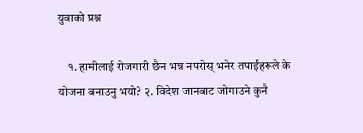युवाको प्रश्न

    १. हामीलाई रोजगारी छैन भन्न नपरोस् भनेर तपाईंहरूले के योजना बनाउनु भयो? २. विदेश जानबाट जोगाउने कुनै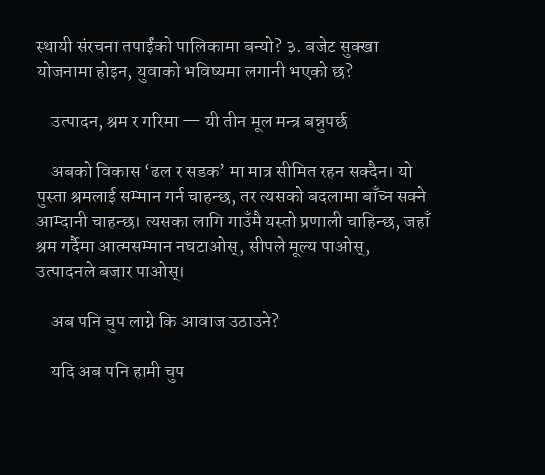स्थायी संरचना तपाईंको पालिकामा बन्यो? ३. बजेट सुक्खा योजनामा होइन, युवाको भविष्यमा लगानी भएको छ?

    उत्पादन, श्रम र गरिमा — यी तीन मूल मन्त्र बन्नुपर्छ

    अबको विकास ‘ढल र सडक’ मा मात्र सीमित रहन सक्दैन। यो पुस्ता श्रमलाई सम्मान गर्न चाहन्छ, तर त्यसको बदलामा बाँच्न सक्ने आम्दानी चाहन्छ। त्यसका लागि गाउँमै यस्तो प्रणाली चाहिन्छ, जहाँ श्रम गर्दैमा आत्मसम्मान नघटाओस्, सीपले मूल्य पाओस्, उत्पादनले बजार पाओस्।

    अब पनि चुप लाग्ने कि आवाज उठाउने?

    यदि अब पनि हामी चुप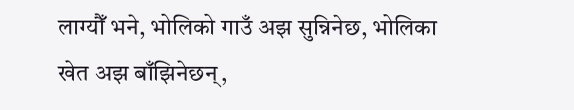लाग्यौँ भने, भोलिको गाउँ अझ सुन्निनेछ, भोलिका खेत अझ बाँझिनेछन्,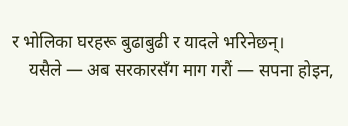र भोलिका घरहरू बुढाबुढी र यादले भरिनेछन्।
    यसैले — अब सरकारसँग माग गरौं — सपना होइन,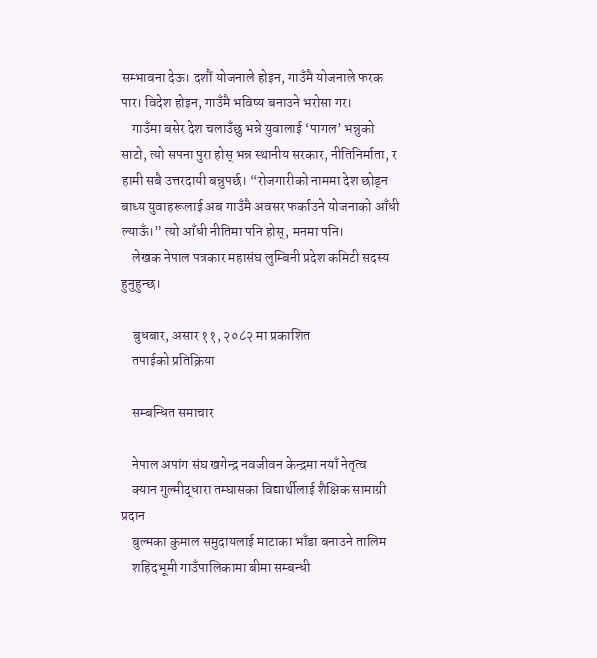सम्भावना देऊ। दशौं योजनाले होइन, गाउँमै योजनाले फरक पार। विदेश होइन, गाउँमै भविष्य बनाउने भरोसा गर।
    गाउँमा बसेर देश चलाउँछु भन्ने युवालाई ‘पागल’ भन्नुको साटो, त्यो सपना पुरा होस् भन्न स्थानीय सरकार, नीतिनिर्माता, र हामी सबै उत्तरदायी बन्नुपर्छ। “रोजगारीको नाममा देश छोड्न बाध्य युवाहरूलाई अब गाउँमै अवसर फर्काउने योजनाको आँधी ल्याऊँ।” त्यो आँधी नीतिमा पनि होस्, मनमा पनि।
    लेखक नेपाल पत्रकार महासंघ लुम्बिनी प्रदेश कमिटी सदस्य हुनुहुन्छ।

    बुधबार, असार ११, २०८२ मा प्रकाशित
    तपाईको प्रतिक्रिया

    सम्बन्धित समाचार

    नेपाल अपांग संघ खगेन्द्र नवजीवन केन्द्रमा नयाँ नेतृत्व
    क्यान गुल्मीद्धारा तम्घासका विद्यार्थीलाई शैक्षिक सामाग्री प्रदान
    बुल्मका कुमाल समुदायलाई माटाका भाँडा बनाउने तालिम
    शहिदभूमी गाउँपालिकामा बीमा सम्बन्धी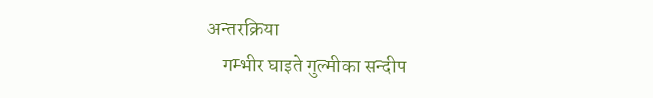अन्तरक्रिया
    गम्भीर घाइते गुल्मीका सन्दीप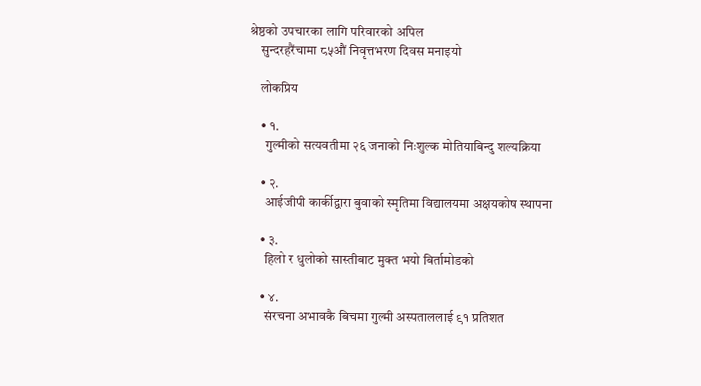श्रेष्ठको उपचारका लागि परिवारको अपिल
    सुन्दरहरैंचामा ८५औं निवृत्तभरण दिवस मनाइयो

    लोकप्रिय

    • १.
      गुल्मीको सत्यवतीमा २६ जनाको निःशुल्क मोतियाबिन्दु शल्यक्रिया

    • २.
      आईजीपी कार्कीद्वारा बुवाको स्मृतिमा विद्यालयमा अक्षयकोष स्थापना

    • ३.
      हिलो र धुलोको सास्तीबाट मुक्त भयो बिर्तामोडको

    • ४.
      संरचना अभावकै बिचमा गुल्मी अस्पताललाई ९१ प्रतिशत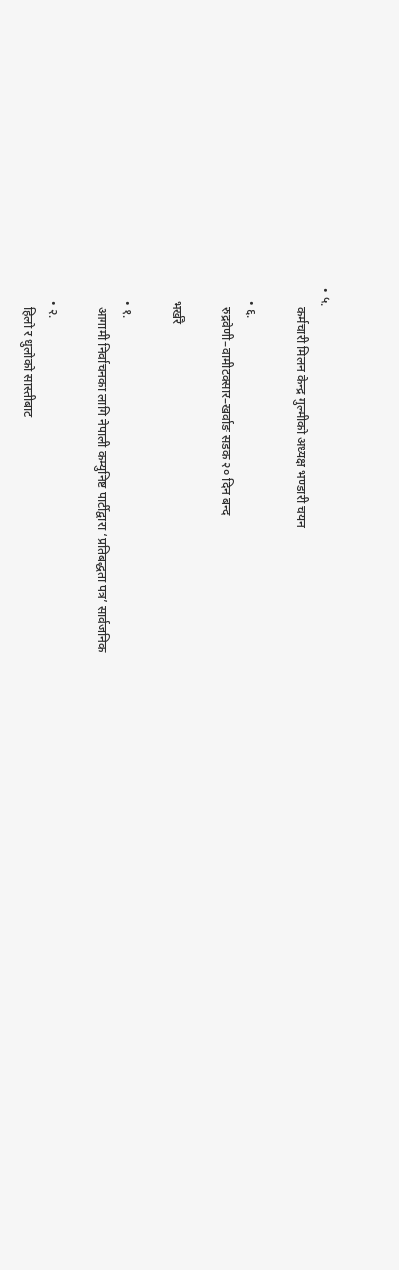• ५.
      कर्मचारी मिलन केन्द्र गुल्मीको अध्यक्ष भण्डारी चयन

    • ६.
      रुद्रवेणी–वामीटक्सार–खर्वाङ सडक २० दिन बन्द

    भर्खरै

    • १.
      आगामी निर्वाचनका लागि नेपाली कम्युनिष्ट पार्टीद्वारा ‘प्रतिबद्धता पत्र’ सार्वजनिक

    • २.
      हिलो र धुलोको सास्तीबाट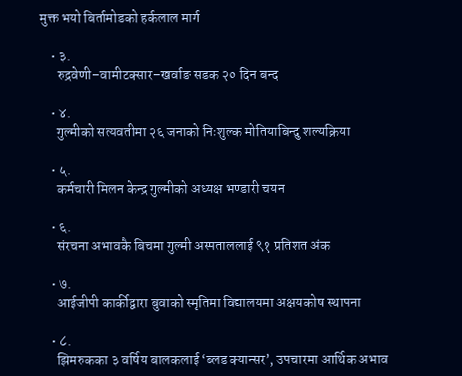मुक्त भयो बिर्तामोडको हर्कलाल मार्ग

    • ३.
      रुद्रवेणी–वामीटक्सार–खर्वाङ सडक २० दिन बन्द

    • ४.
      गुल्मीको सत्यवतीमा २६ जनाको निःशुल्क मोतियाबिन्दु शल्यक्रिया

    • ५.
      कर्मचारी मिलन केन्द्र गुल्मीको अध्यक्ष भण्डारी चयन

    • ६.
      संरचना अभावकै बिचमा गुल्मी अस्पताललाई ९१ प्रतिशत अंक

    • ७.
      आईजीपी कार्कीद्वारा बुवाको स्मृतिमा विद्यालयमा अक्षयकोष स्थापना

    • ८.
      झिमरुकका ३ वर्षिय बालकलाई ‘ब्लड क्यान्सर’, उपचारमा आर्थिक अभाव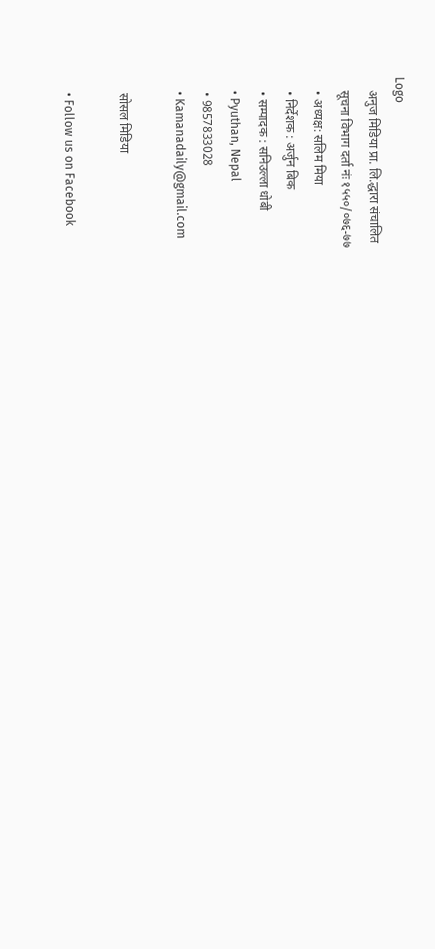Logo
    अनुज मिडिया प्रा. लि.द्धारा संचालित
    सूचना विभाग दर्ता नंः १५५०/०७६-७७
    • अध्यक्ष: सलिम मिया
    • निर्देशक : अर्जुन बिक
    • सम्पादक : सनिउल्ला धोबी
    • Pyuthan, Nepal
    • 9857833028
    • Kamanadaily@gmail.com

    सोसल मिडिया

    • Follow us on Facebook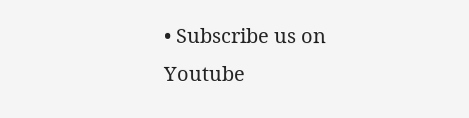• Subscribe us on Youtube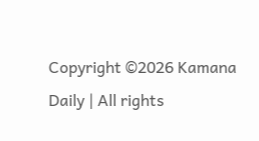Copyright ©2026 Kamana Daily | All rights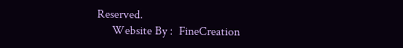Reserved.
     Website By :  FineCreation